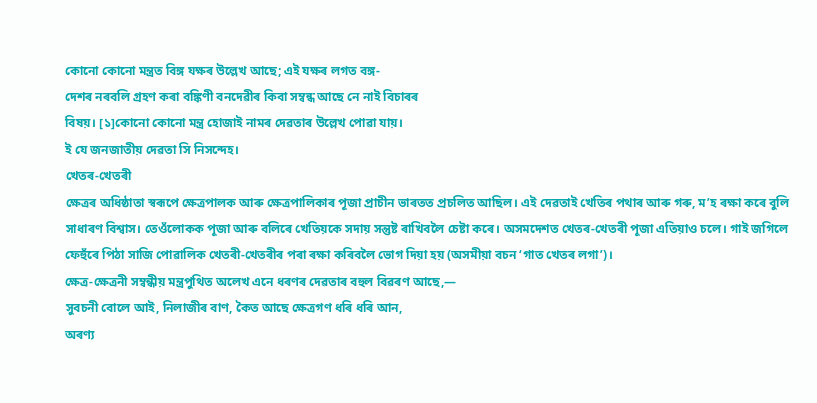কোনো কোনো মন্ত্ৰত বিঙ্গ যক্ষৰ উল্লেখ আছে; এই যক্ষৰ লগত বঙ্গ-
দেশৰ নৰবলি গ্ৰহণ কৰা বঙ্কিণী বনদেৱীৰ কিবা সম্বন্ধ আছে নে নাই বিচাৰৰ
বিষয়। [১]কোনো কোনো মন্ত্ৰ হোজাই নামৰ দেৱতাৰ উল্লেখ পোৱা যায়।
ই যে জনজাতীয় দেৱতা সি নিসন্দেহ।
খেতৰ-খেতৰী
ক্ষেত্ৰৰ অধিষ্ঠাতা স্বৰূপে ক্ষেত্ৰপালক আৰু ক্ষেত্ৰপালিকাৰ পূজা প্ৰাচীন ভাৰতত প্ৰচলিত আছিল। এই দেৱতাই খেতিৰ পথাৰ আৰু গৰু, ম’হ ৰক্ষা কৰে বুলি সাধাৰণ বিশ্বাস। তেওঁলোকক পূজা আৰু বলিৰে খেতিয়কে সদায় সন্তুষ্ট ৰাখিবলৈ চেষ্টা কৰে। অসমদেশত খেতৰ-খেতৰী পূজা এতিয়াও চলে। গাই জগিলে ফেহুঁৰে পিঠা সাজি পোৱালিক খেতৰী-খেতৰীৰ পৰা ৰক্ষা কৰিবলৈ ভোগ দিয়া হয় (অসমীয়া বচন ‘গাত খেতৰ লগা’)।
ক্ষেত্ৰ-ক্ষেত্ৰনী সম্বন্ধীয় মন্ত্ৰপুথিত অলেখ এনে ধৰণৰ দেৱতাৰ বহুল বিৱৰণ আছে,—
সুবচনী বোলে আই, নিলাজীৰ বাণ, কৈত আছে ক্ষেত্ৰগণ ধৰি ধৰি আন,
অৰণ্য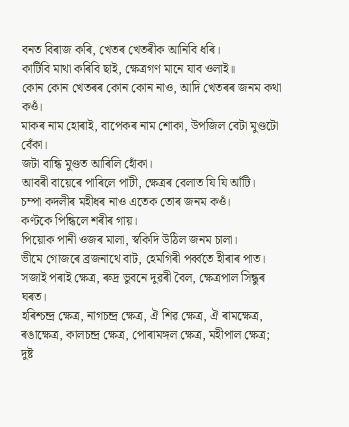বনত বিৰাজ কৰি, খেতৰ খেতৰীক আনিবি ধৰি।
কাটিবি মাথা কৰিবি ছাই, ক্ষেত্ৰগণ মানে যাব ওলাই॥
কোন কোন খেতৰৰ কোন কোন নাও, আদি খেতৰৰ জনম কথা কওঁ।
মাকৰ নাম হোৰাই, বাপেকৰ নাম শোকা, উপজিল বেটা মুণ্ডটো বেঁকা।
জটা বান্ধি মুণ্ডত আৰিলি হোঁকা।
আবৰী বায়েৰে পাৰিলে পাটী, ক্ষেত্ৰৰ বেলাত যি যি আঁটি।
চম্পা কদলীৰ মহীধৰ নাও এতেক তোৰ জনম কওঁ।
কণ্টকে পিন্ধিলে শৰীৰ গায়।
পিয়োক পানী ওজৰ মালা, স্বকিদি উঠিল জনম চালা।
ভীমে গোজৰে ব্ৰজনাথে বাট, হেমগিৰী পৰ্ব্বতে হীৰাৰ পাত।
সজাই পৰাই ক্ষেত্ৰ, ৰুদ্ৰ ভুবনে দুৱৰী বৈল, ক্ষেত্ৰপাল সিন্ধুৰ ঘৰত।
হৰিশ্চন্দ্ৰ ক্ষেত্ৰ, নাগচন্দ্ৰ ক্ষেত্ৰ, ঐ শিৱ ক্ষেত্ৰ, ঐ ৰামক্ষেত্ৰ,
ৰঙাক্ষেত্ৰ, কালচন্দ্ৰ ক্ষেত্ৰ, পোৰামঙ্গল ক্ষেত্ৰ, মহীপাল ক্ষেত্ৰ;
দুষ্ট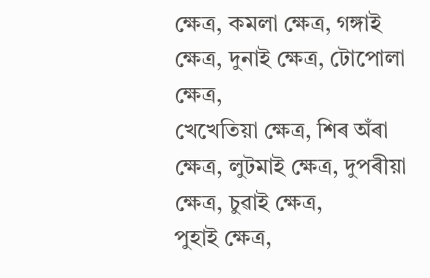ক্ষেত্ৰ, কমলা ক্ষেত্ৰ, গঙ্গাই ক্ষেত্ৰ, দুনাই ক্ষেত্ৰ, টোপোলা ক্ষেত্ৰ,
খেখেতিয়া ক্ষেত্ৰ, শিৰ অঁৰা ক্ষেত্ৰ, লুটমাই ক্ষেত্ৰ, দুপৰীয়া ক্ষেত্ৰ, চুৱাই ক্ষেত্ৰ,
পুহাই ক্ষেত্ৰ,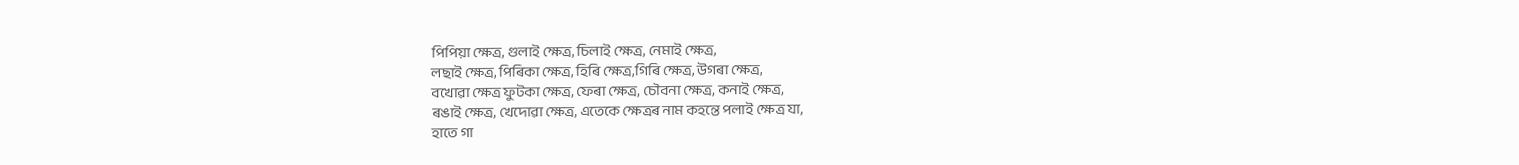পিপিয়া ক্ষেত্ৰ, গুলাই ক্ষেত্ৰ, চিলাই ক্ষেত্ৰ, নেমাই ক্ষেত্ৰ,
লছাই ক্ষেত্ৰ, পিৰিকা ক্ষেত্ৰ, হিৰি ক্ষেত্ৰ,গিৰি ক্ষেত্ৰ, উগৰা ক্ষেত্ৰ,
বখোৱা ক্ষেত্ৰ ফুটকা ক্ষেত্ৰ, ফেৰা ক্ষেত্ৰ, চৌবনা ক্ষেত্ৰ, কনাই ক্ষেত্ৰ,
ৰঙাই ক্ষেত্ৰ, খেদোৱা ক্ষেত্ৰ, এতেকে ক্ষেত্ৰৰ নাম কহন্তে পলাই ক্ষেত্ৰ যা,
হাতে গা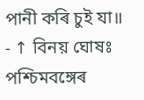পানী কৰি চুই যা॥
- ↑ বিনয় ঘোষঃ পশ্চিমবঙ্গেৰ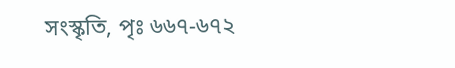সংস্কৃতি, পৃঃ ৬৬৭-৬৭২